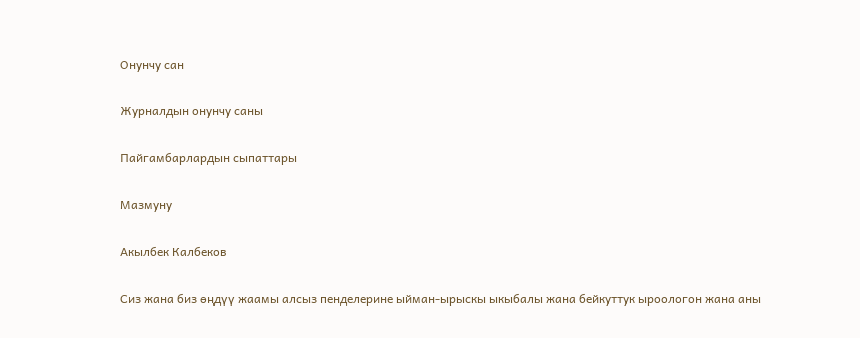Онунчу сан

Журналдын онунчу саны

Пайгамбарлардын сыпаттары

Мазмуну

Акылбек Калбеков

Сиз жана биз өңдүү жаамы алсыз пенделерине ыйман-ырыскы ыкыбалы жана бейкуттук ыроологон жана аны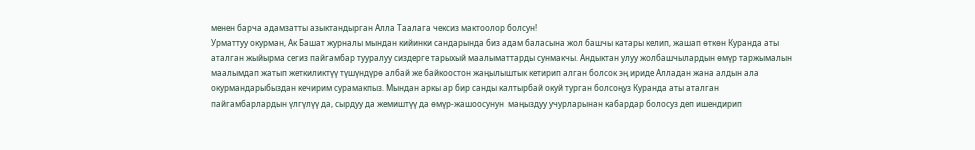менен барча адамзатты азыктандырган Алла Таалага чексиз мактоолор болсун!
Урматтуу окурман, Ак Башат журналы мындан кийинки сандарында биз адам баласына жол башчы катары келип, жашап өткөн Куранда аты аталган жыйырма сегиз пайгамбар тууралуу сиздерге тарыхый маалыматтарды сунмакчы. Андыктан улуу жолбашчылардын өмүр таржымалын маалымдап жатып жеткиликтүү түшүндүрө албай же байкоостон жаңылыштык кетирип алган болсок эң ириде Алладан жана алдын ала окурмандарыбыздан кечирим сурамакпыз. Мындан аркы ар бир санды калтырбай окуй турган болсоңуз Куранда аты аталган пайгамбарлардын үлгүлүү да, сырдуу да жемиштүү да өмүр-жашоосунун  маңыздуу учурларынан кабардар болосуз деп ишендирип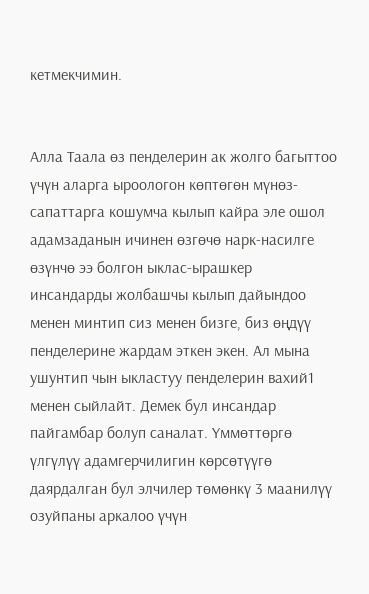кетмекчимин.


Алла Таала өз пенделерин ак жолго багыттоо үчүн аларга ыроологон көптөгөн мүнөз-сапаттарга кошумча кылып кайра эле ошол адамзаданын ичинен өзгөчө нарк-насилге өзүнчө ээ болгон ыклас-ырашкер инсандарды жолбашчы кылып дайындоо менен минтип сиз менен бизге, биз өңдүү пенделерине жардам эткен экен. Ал мына ушунтип чын ыкластуу пенделерин вахий1 менен сыйлайт. Демек бул инсандар пайгамбар болуп саналат. Үммөттөргө үлгүлүү адамгерчилигин көрсөтүүгө даярдалган бул элчилер төмөнкү 3 маанилүү озуйпаны аркалоо үчүн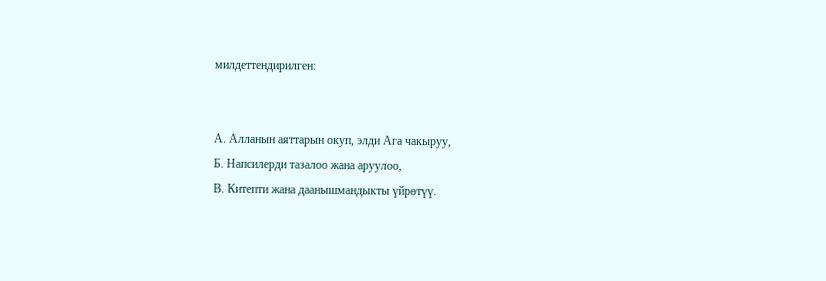милдеттендирилген:


А. Алланын аяттарын окуп, элди Ага чакыруу,
Б. Напсилерди тазалоо жана аруулоо,
В. Китепти жана даанышмандыкты үйрөтүү.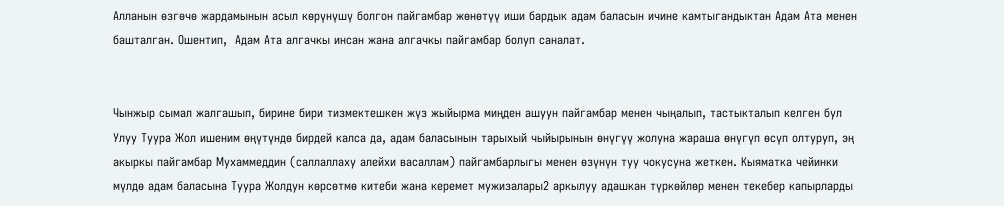Алланын өзгөчө жардамынын асыл көрүнүшү болгон пайгамбар жөнөтүү иши бардык адам баласын ичине камтыгандыктан Адам Ата менен башталган. Ошентип,  Адам Ата алгачкы инсан жана алгачкы пайгамбар болуп саналат.


Чынжыр сымал жалгашып, бирине бири тизмектешкен жүз жыйырма миңден ашуун пайгамбар менен чыңалып, тастыкталып келген бул Улуу Туура Жол ишеним өңүтүндө бирдей калса да, адам баласынын тарыхый чыйырынын өнүгүү жолуна жараша өнүгүп өсүп олтуруп, эң акыркы пайгамбар Мухаммеддин (саллаллаху алейхи васаллам) пайгамбарлыгы менен өзүнүн туу чокусуна жеткен. Кыяматка чейинки мүлдө адам баласына Туура Жолдун көрсөтмө китеби жана керемет мужизалары2 аркылуу адашкан түркөйлөр менен текебер капырларды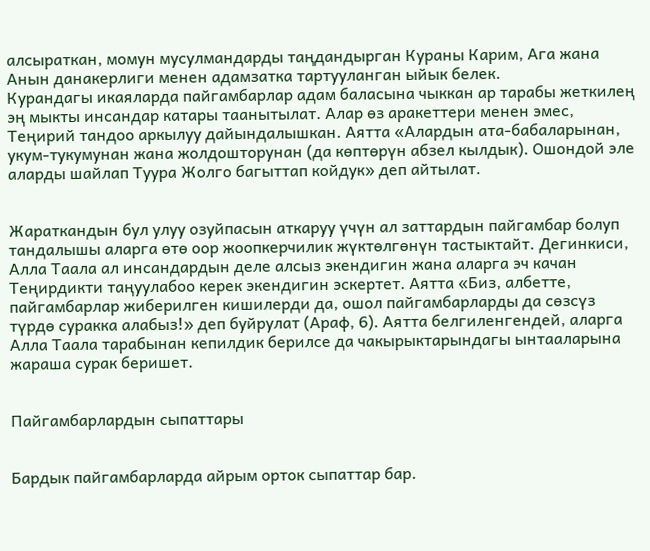алсыраткан, момун мусулмандарды таңдандырган Кураны Карим, Ага жана Анын данакерлиги менен адамзатка тартууланган ыйык белек.
Курандагы икаяларда пайгамбарлар адам баласына чыккан ар тарабы жеткилең эң мыкты инсандар катары таанытылат. Алар өз аракеттери менен эмес, Теңирий тандоо аркылуу дайындалышкан. Аятта «Алардын ата-бабаларынан, укум-тукумунан жана жолдошторунан (да көптөрүн абзел кылдык). Ошондой эле аларды шайлап Туура Жолго багыттап койдук» деп айтылат.


Жараткандын бул улуу озуйпасын аткаруу үчүн ал заттардын пайгамбар болуп тандалышы аларга өтө оор жоопкерчилик жүктөлгөнүн тастыктайт. Дегинкиси, Алла Таала ал инсандардын деле алсыз экендигин жана аларга эч качан Теңирдикти таңуулабоо керек экендигин эскертет. Аятта «Биз, албетте, пайгамбарлар жиберилген кишилерди да, ошол пайгамбарларды да сөзсүз түрдө суракка алабыз!» деп буйрулат (Араф, 6). Аятта белгиленгендей, аларга Алла Таала тарабынан кепилдик берилсе да чакырыктарындагы ынтааларына жараша сурак беришет.


Пайгамбарлардын сыпаттары


Бардык пайгамбарларда айрым орток сыпаттар бар.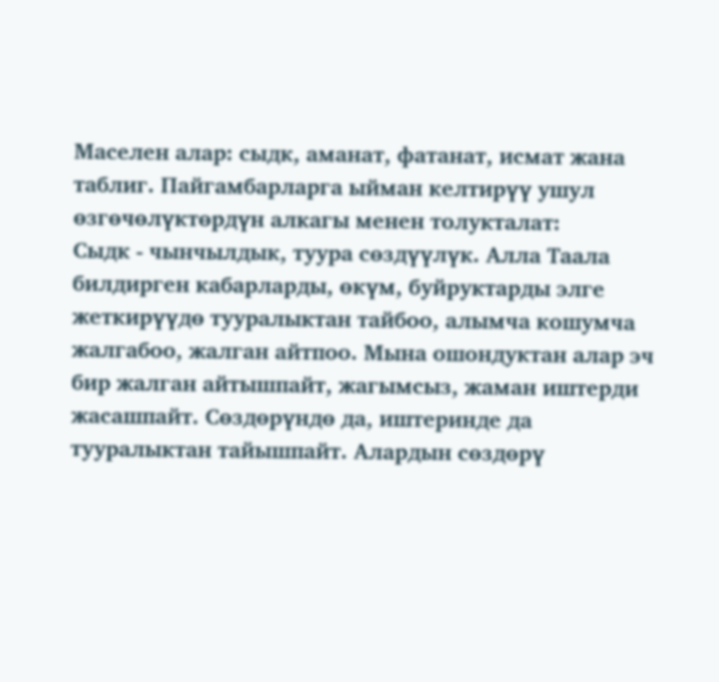Маселен алар: сыдк, аманат, фатанат, исмат жана таблиг. Пайгамбарларга ыйман келтирүү ушул өзгөчөлүктөрдүн алкагы менен толукталат:
Сыдк - чынчылдык, туура сөздүүлүк. Алла Таала билдирген кабарларды, өкүм, буйруктарды элге жеткирүүдө тууралыктан тайбоо, алымча кошумча жалгабоо, жалган айтпоо. Мына ошондуктан алар эч бир жалган айтышпайт, жагымсыз, жаман иштерди жасашпайт. Сөздөрүндө да, иштеринде да тууралыктан тайышпайт. Алардын сөздөрү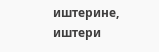иштерине, иштери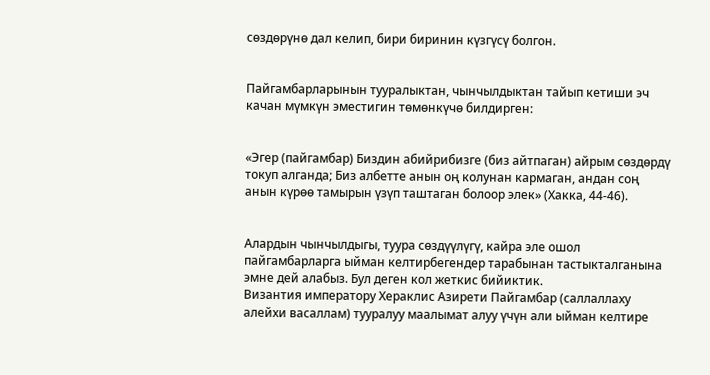сөздөрүнө дал келип, бири биринин күзгүсү болгон.


Пайгамбарларынын тууралыктан, чынчылдыктан тайып кетиши эч качан мүмкүн эместигин төмөнкүчө билдирген:


«Эгер (пайгамбар) Биздин абийрибизге (биз айтпаган) айрым сөздөрдү токуп алганда; Биз албетте анын оң колунан кармаган, андан соң анын күрөө тамырын үзүп таштаган болоор элек» (Хакка, 44-46).


Алардын чынчылдыгы, туура сөздүүлүгү, кайра эле ошол пайгамбарларга ыйман келтирбегендер тарабынан тастыкталганына эмне дей алабыз. Бул деген кол жеткис бийиктик.
Византия императору Хераклис Азирети Пайгамбар (саллаллаху алейхи васаллам) тууралуу маалымат алуу үчүн али ыйман келтире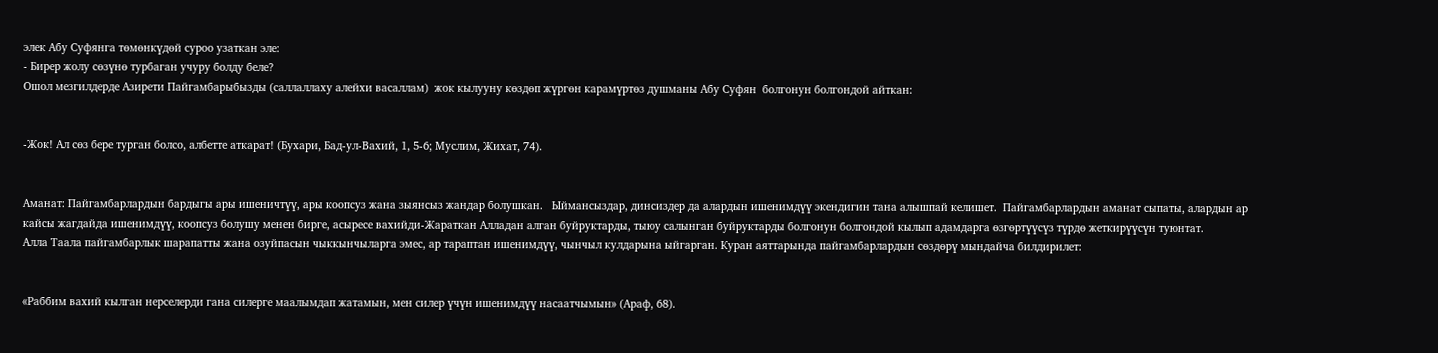элек Абу Суфянга төмөнкүдөй суроо узаткан эле:
- Бирер жолу сөзүнө турбаган учуру болду беле?
Ошол мезгилдерде Азирети Пайгамбарыбызды (саллаллаху алейхи васаллам)  жок кылууну көздөп жүргөн карамүртөз душманы Абу Суфян  болгонун болгондой айткан:


-Жок! Ал сөз бере турган болсо, албетте аткарат! (Бухари, Бад-ул-Вахий, 1, 5-6; Муслим, Жихат, 74).


Аманат: Пайгамбарлардын бардыгы ары ишеничтүү, ары коопсуз жана зыянсыз жандар болушкан.   Ыймансыздар, динсиздер да алардын ишенимдүү экендигин тана алышпай келишет.  Пайгамбарлардын аманат сыпаты, алардын ар кайсы жагдайда ишенимдүү, коопсуз болушу менен бирге, асыресе вахийди-Жараткан Алладан алган буйруктарды, тыюу салынган буйруктарды болгонун болгондой кылып адамдарга өзгөртүүсүз түрдө жеткирүүсүн туюнтат.
Алла Таала пайгамбарлык шарапатты жана озуйпасын чыккынчыларга эмес, ар тараптан ишенимдүү, чынчыл кулдарына ыйгарган. Куран аяттарында пайгамбарлардын сөздөрү мындайча билдирилет:


«Раббим вахий кылган нерселерди гана силерге маалымдап жатамын, мен силер үчүн ишенимдүү насаатчымын» (Араф, 68).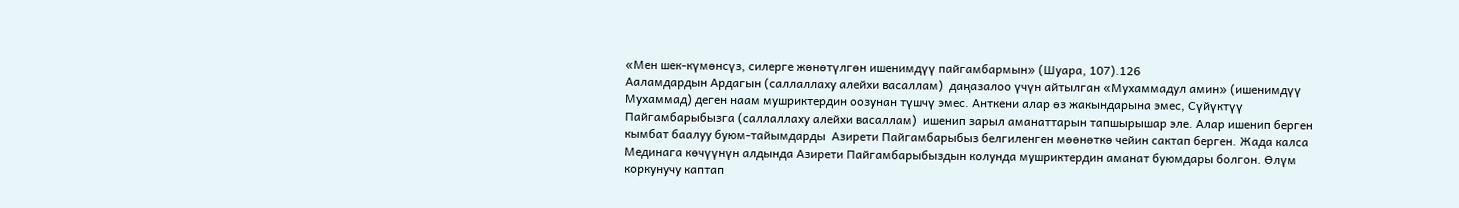«Мен шек-күмөнсүз, силерге жөнөтүлгөн ишенимдүү пайгамбармын» (Шуара, 107).126
Ааламдардын Ардагын (саллаллаху алейхи васаллам)  даңазалоо үчүн айтылган «Мухаммадул амин» (ишенимдүү Мухаммад) деген наам мушриктердин оозунан түшчү эмес. Анткени алар өз жакындарына эмес, Сүйүктүү Пайгамбарыбызга (саллаллаху алейхи васаллам)  ишенип зарыл аманаттарын тапшырышар эле. Алар ишенип берген кымбат баалуу буюм-тайымдарды  Азирети Пайгамбарыбыз белгиленген мөөнөткө чейин сактап берген. Жада калса Мединага көчүүнүн алдында Азирети Пайгамбарыбыздын колунда мушриктердин аманат буюмдары болгон. Өлүм коркунучу каптап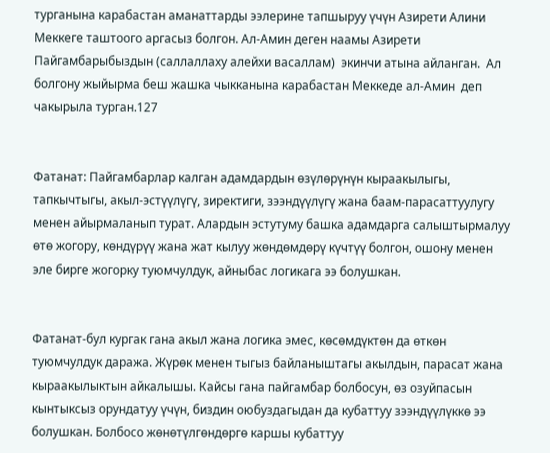турганына карабастан аманаттарды ээлерине тапшыруу үчүн Азирети Алини Меккеге таштоого аргасыз болгон. Ал-Амин деген наамы Азирети Пайгамбарыбыздын (саллаллаху алейхи васаллам)  экинчи атына айланган.  Ал болгону жыйырма беш жашка чыкканына карабастан Меккеде ал-Амин  деп чакырыла турган.127


Фатанат: Пайгамбарлар калган адамдардын өзүлөрүнүн кыраакылыгы, тапкычтыгы, акыл-эстүүлүгү, зиректиги, зээндүүлүгү жана баам-парасаттуулугу менен айырмаланып турат. Алардын эстутуму башка адамдарга салыштырмалуу өтө жогору, көндүрүү жана жат кылуу жөндөмдөрү күчтүү болгон, ошону менен эле бирге жогорку туюмчулдук, айныбас логикага ээ болушкан.


Фатанат-бул кургак гана акыл жана логика эмес, көсөмдүктөн да өткөн туюмчулдук даража. Жүрөк менен тыгыз байланыштагы акылдын, парасат жана кыраакылыктын айкалышы. Кайсы гана пайгамбар болбосун, өз озуйпасын кынтыксыз орундатуу үчүн, биздин оюбуздагыдан да кубаттуу зээндүүлүккө ээ болушкан. Болбосо жөнөтүлгөндөргө каршы кубаттуу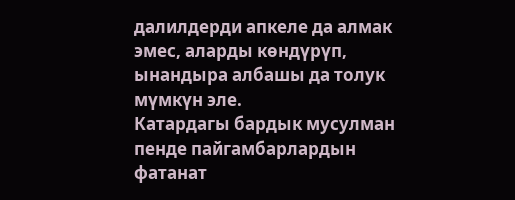далилдерди апкеле да алмак эмес, аларды көндүрүп, ынандыра албашы да толук мүмкүн эле.
Катардагы бардык мусулман пенде пайгамбарлардын фатанат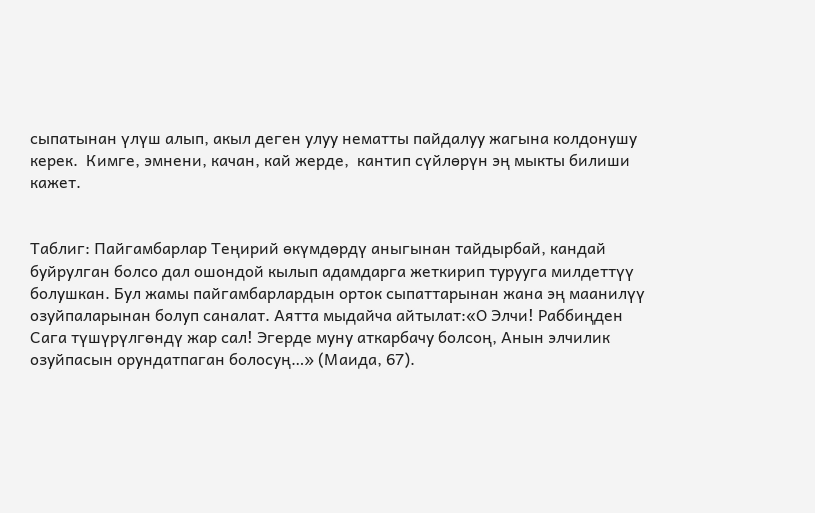сыпатынан үлүш алып, акыл деген улуу нематты пайдалуу жагына колдонушу керек.  Кимге, эмнени, качан, кай жерде,  кантип сүйлөрүн эң мыкты билиши кажет.


Таблиг: Пайгамбарлар Теңирий өкүмдөрдү аныгынан тайдырбай, кандай буйрулган болсо дал ошондой кылып адамдарга жеткирип турууга милдеттүү болушкан. Бул жамы пайгамбарлардын орток сыпаттарынан жана эң маанилүү озуйпаларынан болуп саналат. Аятта мыдайча айтылат:«О Элчи! Раббиңден Сага түшүрүлгөндү жар сал! Эгерде муну аткарбачу болсоң, Анын элчилик озуйпасын орундатпаган болосуң…» (Маида, 67).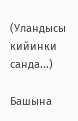(Уландысы кийинки санда...)

Башына